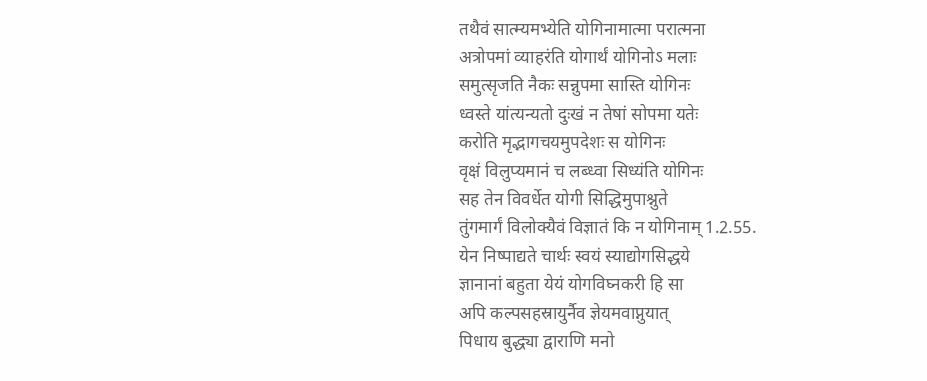तथैवं सात्म्यमभ्येति योगिनामात्मा परात्मना
अत्रोपमां व्याहरंति योगार्थं योगिनोऽ मलाः
समुत्सृजति नैकः सन्नुपमा सास्ति योगिनः
ध्वस्ते यांत्यन्यतो दुःखं न तेषां सोपमा यतेः
करोति मृद्भागचयमुपदेशः स योगिनः
वृक्षं विलुप्यमानं च लब्ध्वा सिध्यंति योगिनः
सह तेन विवर्धेत योगी सिद्धिमुपाश्नुते
तुंगमार्गं विलोक्यैवं विज्ञातं कि न योगिनाम् 1.2.55.
येन निष्पाद्यते चार्थः स्वयं स्याद्योगसिद्धये
ज्ञानानां बहुता येयं योगविघ्नकरी हि सा
अपि कल्पसहस्रायुर्नैव ज्ञेयमवाप्नुयात्
पिधाय बुद्ध्या द्वाराणि मनो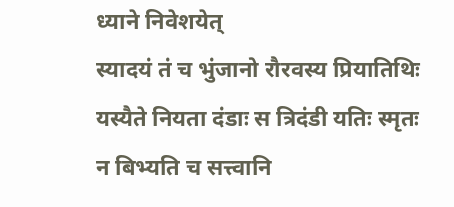ध्याने निवेशयेत्
स्यादयं तं च भुंजानो रौरवस्य प्रियातिथिः
यस्यैते नियता दंडाः स त्रिदंडी यतिः स्मृतः
न बिभ्यति च सत्त्वानि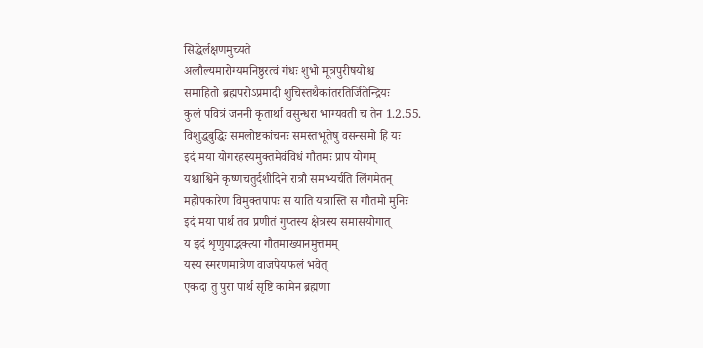सिद्धेर्लक्षणमुच्यते
अलौल्यमारोग्यमनिष्ठुरत्वं गंधः शुभो मूत्रपुरीषयोश्च
समाहितो ब्रह्मपरोऽप्रमादी शुचिस्तथैकांतरतिर्जितेन्द्रियः
कुलं पवित्रं जननी कृतार्था वसुन्धरा भाग्यवती च तेन 1.2.55.
विशुद्धबुद्धिः समलोष्टकांचनः समस्तभूतेषु वसन्समो हि यः
इदं मया योगरहस्यमुक्तमेवंविधं गौतमः प्राप योगम्
यश्चाश्विने कृष्णचतुर्दशीदिने रात्रौ समभ्यर्चति लिंगमेतन्
महोपकारेण विमुक्तपापः स याति यत्रास्ति स गौतमो मुनिः
इदं मया पार्थ तव प्रणीतं गुप्तस्य क्षेत्रस्य समासयोगात्
य इदं शृणुयाद्भक्त्या गौतमाख्यानमुत्तमम्
यस्य स्मरणमात्रेण वाजपेयफलं भवेत्
एकदा तु पुरा पार्थ सृष्टि कामेन ब्रह्मणा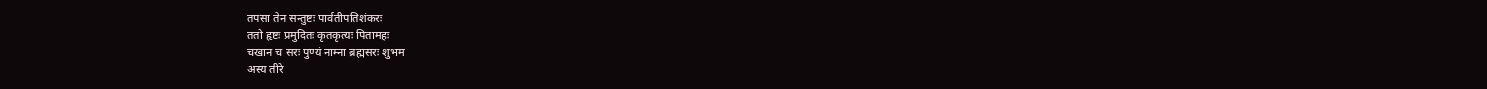तपसा तेन सन्तुष्टः पार्वतीपतिशंकरः
ततो हृष्टः प्रमुदितः कृतकृत्यः पितामहः
चखान च सरः पुण्यं नाम्ना ब्रह्मसरः शुभम
अस्य तीरे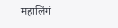महालिंगं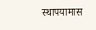स्थापयामास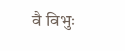वै विभुः